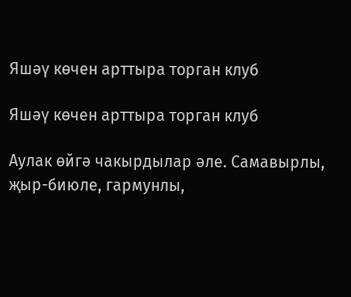Яшәү көчен арттыра торган клуб

Яшәү көчен арттыра торган клуб

Аулак өйгә чакырдылар әле. Самавырлы, җыр-биюле, гармунлы,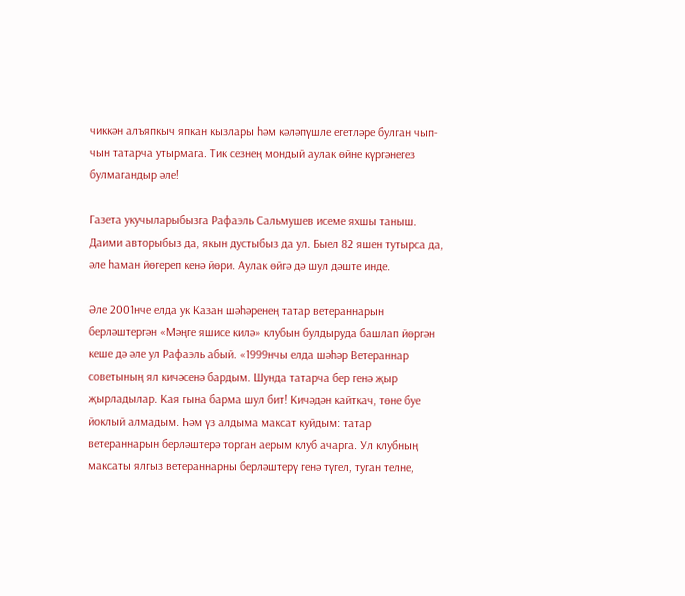чиккән алъяпкыч япкан кызлары һәм кәләпүшле егетләре булган чып-чын татарча утырмага. Тик сезнең мондый аулак өйне күргәнегез булмагандыр әле!

Газета укучыларыбызга Рафаэль Сальмушев исеме яхшы таныш. Даими авторыбыз да, якын дустыбыз да ул. Быел 82 яшен тутырса да, әле һаман йөгереп кенә йөри. Аулак өйгә дә шул дәште инде.

Әле 2001нче елда ук Казан шәһәренең татар ветераннарын берләштергән «Мәңге яшисе килә» клубын булдыруда башлап йөргән кеше дә әле ул Рафаэль абый. «1999нчы елда шәһәр Ветераннар советының ял кичәсенә бардым. Шунда татарча бер генә җыр җырладылар. Кая гына барма шул бит! Кичәдән кайткач, төне буе йоклый алмадым. Һәм үз алдыма максат куйдым: татар ветераннарын берләштерә торган аерым клуб ачарга. Ул клубның максаты ялгыз ветераннарны берләштерү генә түгел, туган телне,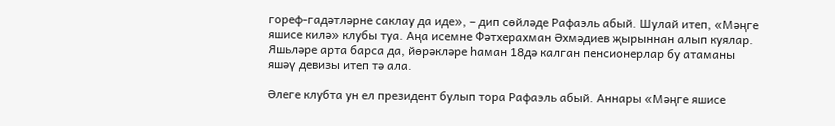гореф-гадәтләрне саклау да иде», – дип сөйләде Рафаэль абый. Шулай итеп, «Мәңге яшисе килә» клубы туа. Аңа исемне Фәтхерахман Әхмәдиев җырыннан алып куялар. Яшьләре арта барса да, йөрәкләре һаман 18дә калган пенсионерлар бу атаманы яшәү девизы итеп тә ала.

Әлеге клубта ун ел президент булып тора Рафаэль абый. Аннары «Мәңге яшисе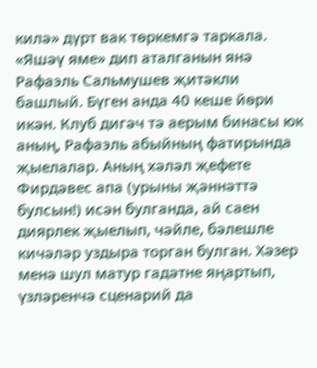килә» дүрт вак төркемгә таркала. «Яшәү яме» дип аталганын янә Рафаэль Сальмушев җитәкли башлый. Бүген анда 40 кеше йөри икән. Клуб дигәч тә аерым бинасы юк аның, Рафаэль абыйның фатирында җыелалар. Аның хәләл җефете Фирдәвес апа (урыны җәннәттә булсын!) исән булганда, ай саен диярлек җыелып, чәйле, бәлешле кичәләр уздыра торган булган. Хәзер менә шул матур гадәтне яңартып, үзләренчә сценарий да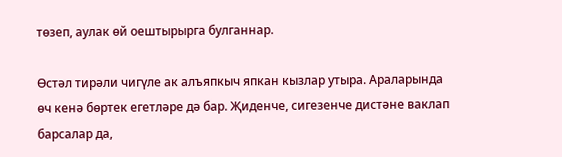төзеп, аулак өй оештырырга булганнар.

Өстәл тирәли чигүле ак алъяпкыч япкан кызлар утыра. Араларында өч кенә бөртек егетләре дә бар. Җиденче, сигезенче дистәне ваклап барсалар да,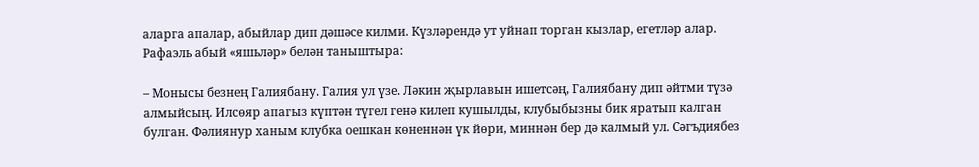аларга апалар, абыйлар дип дәшәсе килми. Күзләрендә ут уйнап торган кызлар, егетләр алар. Рафаэль абый «яшьләр» белән таныштыра:

– Монысы безнең Галиябану. Галия ул үзе. Ләкин җырлавын ишетсәң, Галиябану дип әйтми түзә алмыйсың. Илсөяр апагыз күптән түгел генә килеп кушылды, клубыбызны бик яратып калган булган. Фәлиянур ханым клубка оешкан көненнән үк йөри, миннән бер дә калмый ул. Сәгъдиябез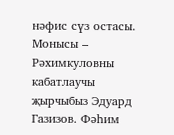нәфис сүз остасы. Монысы – Рәхимкуловны кабатлаучы җырчыбыз Эдуард Газизов. Фәһим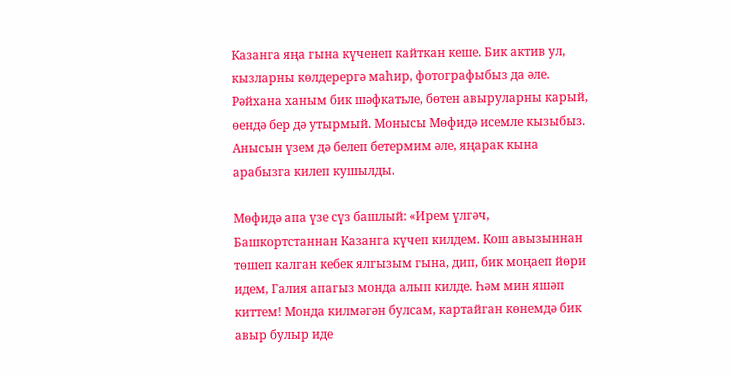Казанга яңа гына күченеп кайткан кеше. Бик актив ул, кызларны көлдерергә маһир, фотографыбыз да әле. Рәйхана ханым бик шәфкатьле, бөтен авыруларны карый, өендә бер дә утырмый. Монысы Мөфидә исемле кызыбыз. Анысын үзем дә белеп бетермим әле, яңарак кына арабызга килеп кушылды.

Мөфидә апа үзе сүз башлый: «Ирем үлгәч, Башкортстаннан Казанга күчеп килдем. Кош авызыннан төшеп калган кебек ялгызым гына, дип, бик моңаеп йөри идем, Галия апагыз монда алып килде. Һәм мин яшәп киттем! Монда килмәгән булсам, картайган көнемдә бик авыр булыр иде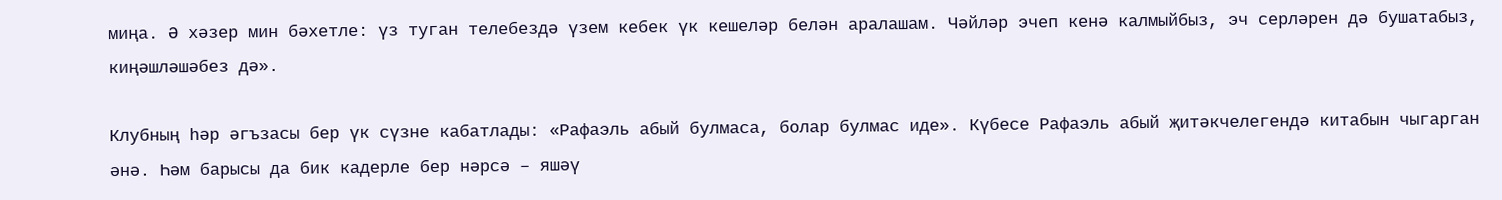миңа. Ә хәзер мин бәхетле: үз туган телебездә үзем кебек үк кешеләр белән аралашам. Чәйләр эчеп кенә калмыйбыз, эч серләрен дә бушатабыз, киңәшләшәбез дә».

Клубның һәр әгъзасы бер үк сүзне кабатлады: «Рафаэль абый булмаса, болар булмас иде». Күбесе Рафаэль абый җитәкчелегендә китабын чыгарган әнә. Һәм барысы да бик кадерле бер нәрсә – яшәү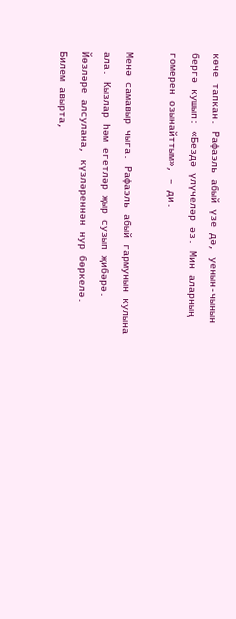көче тапкан. Рафаэль абый үзе дә, уенын-чынын бергә кушып: «Бездә үлүчеләр әз. Мин аларның гомерен озынайттым», – ди.

Менә самавыр чыга. Рафаэль абый гармунын кулына ала. Кызлар һәм егетләр җыр сузып җибәрә. Йөзләре алсулана, күзләреннән нур бөркелә. Билем авырта,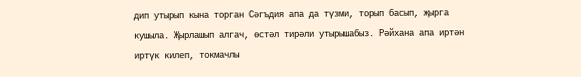дип утырып кына торган Сәгъдия апа да түзми, торып басып, җырга кушыла. Җырлашып алгач, өстәл тирәли утырышабыз. Рәйхана апа иртән иртүк килеп, токмачлы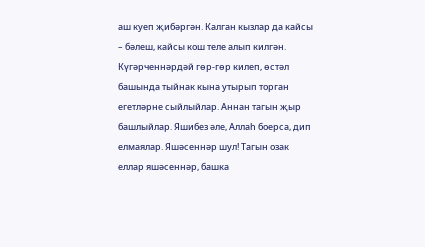аш куеп җибәргән. Калган кызлар да кайсы – бәлеш, кайсы кош теле алып килгән. Күгәрченнәрдәй гөр-гөр килеп, өстәл башында тыйнак кына утырып торган егетләрне сыйлыйлар. Аннан тагын җыр башлыйлар. Яшибез әле, Аллаһ боерса, дип елмаялар. Яшәсеннәр шул! Тагын озак еллар яшәсеннәр, башка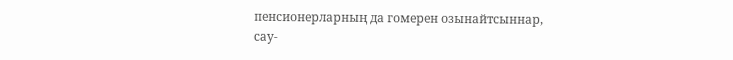пенсионерларның да гомерен озынайтсыннар, сау-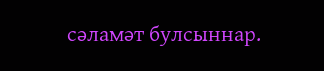сәламәт булсыннар.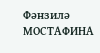Фәнзилә МОСТАФИНА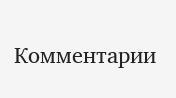Комментарии